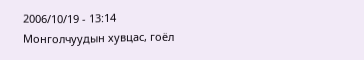2006/10/19 - 13:14
Монголчуудын хувцас, гоёл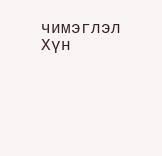чимэглэл
Хүн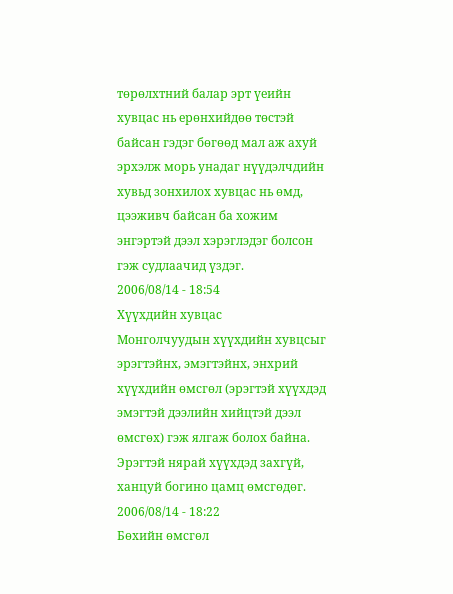төрөлхтний балар эрт үеийн хувцас нь ерөнхийдөө төстэй байсан гэдэг бөгөөд мал аж ахуй эрхэлж морь унадаг нүүдэлчдийн хувьд зонхилох хувцас нь өмд, цээживч байсан ба хожим энгэртэй дээл хэрэглэдэг болсон гэж судлаачид үздэг.
2006/08/14 - 18:54
Хүүхдийн хувцас
Монголчуудын хүүхдийн хувцсыг эрэгтэйнх, эмэгтэйнх, энхрий хүүхдийн өмсгөл (эрэгтэй хүүхдэд эмэгтэй дээлийн хийцтэй дээл өмсгөх) гэж ялгаж болох байна. Эрэгтэй нярай хүүхдэд захгүй, ханцуй богино цамц өмсгөдөг.
2006/08/14 - 18:22
Бөхийн өмсгөл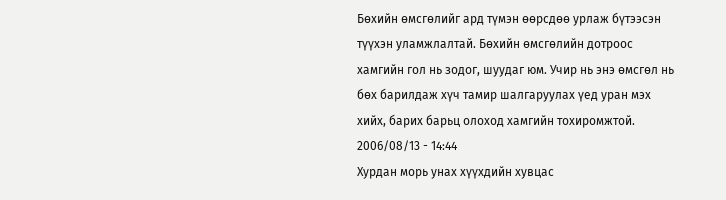Бөхийн өмсгөлийг ард түмэн өөрсдөө урлаж бүтээсэн түүхэн уламжлалтай. Бөхийн өмсгөлийн дотроос хамгийн гол нь зодог, шуудаг юм. Учир нь энэ өмсгөл нь бөх барилдаж хүч тамир шалгаруулах үед уран мэх хийх, барих барьц олоход хамгийн тохиромжтой.
2006/08/13 - 14:44
Хурдан морь унах хүүхдийн хувцас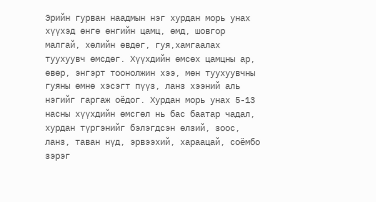Эрийн гурван наадмын нэг хурдан морь унах хүүхэд өнгө өнгийн цамц, өмд, шовгор малгай, хөлийн өвдөг, гуя,хамгаалах туухуувч өмсдөг. Хүүхдийн өмсөх цамцны ар, өвөр, энгэрт тоонолжин хээ, мөн туухуувчны гуяны өмнө хэсэгт пүүз, ланз хээний аль нэгийг гаргаж оёдог. Хурдан морь унах 5-13 насны хүүхдийн өмсгөл нь бас баатар чадал, хурдан түргэнийг бэлэгдсэн өлзий, зоос, ланз, таван нүд, эрвээхий, хараацай, соёмбо зэрэг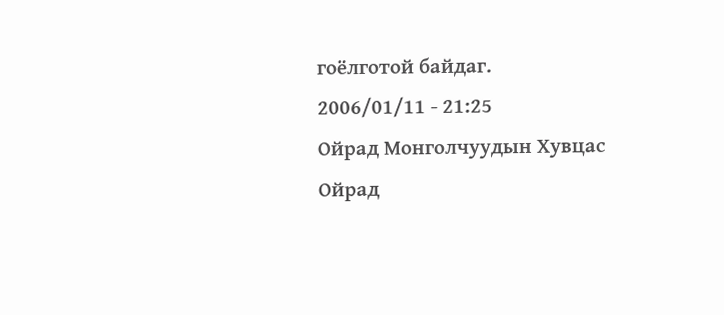гоёлготой байдаг.
2006/01/11 - 21:25
Ойрад Монголчуудын Хувцас
Ойрад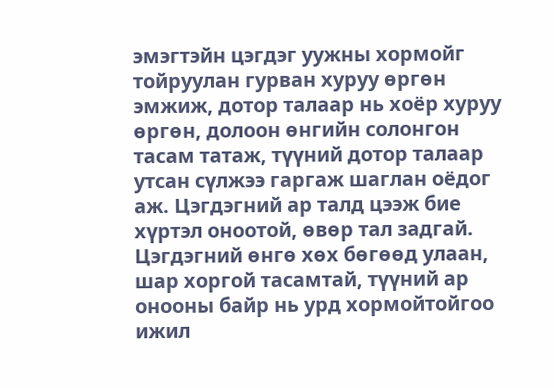эмэгтэйн цэгдэг уужны хормойг тойруулан гурван хуруу өргөн эмжиж, дотор талаар нь хоёр хуруу өргөн, долоон өнгийн солонгон тасам татаж, түүний дотор талаар утсан сүлжээ гаргаж шаглан оёдог аж. Цэгдэгний ар талд цээж бие хүртэл оноотой, өвөр тал задгай. Цэгдэгний өнгө хөх бөгөөд улаан, шар хоргой тасамтай, түүний ар онооны байр нь урд хормойтойгоо ижил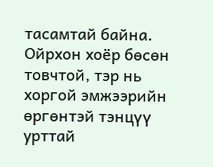тасамтай байна. Ойрхон хоёр бөсөн товчтой, тэр нь хоргой эмжээрийн өргөнтэй тэнцүү урттай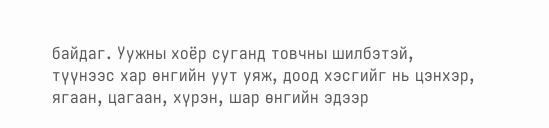байдаг. Уужны хоёр суганд товчны шилбэтэй, түүнээс хар өнгийн уут уяж, доод хэсгийг нь цэнхэр, ягаан, цагаан, хүрэн, шар өнгийн эдээр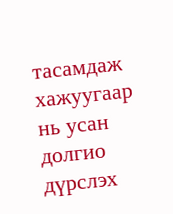тасамдаж хажуугаар нь усан долгио дүрслэх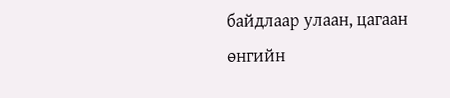байдлаар улаан, цагаан өнгийн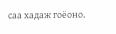саа хадаж гоёоно.